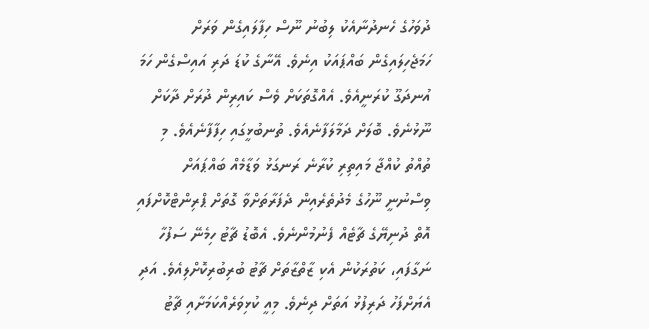ދުވަހުގެ ހެނދުނާއެކު ލިބުނު ނޫސް ހިފާލައިގެން ވަރަށް ހަމަޖެހިލައިގެން ބައްޕައަކު އިނެވެ. އޭނާގެ ކުޑަ ދަރި އައިސްގެން ހަމަ އުނދަގޫ ކުރަނީއެވެ. އެއްގޮތަކަށް ވެސް ކައިރިން ދުރަށް ދާކަށް ނޫޅުނެވެ. ބޮލަށް ދަމާލަފާނެއެވެ. ތުނބުޅީގައި ހިފާފާނެއެވެ. މި ތުއްތު ކުއްޖާ މައިތިރި ކުރާނެ ރަނގަޅު ވަޑާމެއް ބައްޕައަށް ވިސްނުނީ ނޫހުގެ މެދުތެރެއިން ދެފަރާތަށްވާ ގޮތަށް ޕްރިންޓްކޮށްފައި އޮތް ދުނިޔޭގެ ޗާޓެއް ފެނުމުންނެވެ. އެބޮޑު ޗާޓު ހިމެނޭ ސަފުހާ ނަގާފައި، ކަތުރަކުން އެކި ޒާތްޒާތަށް ޗާޓު ބުރިބުރިކޮށްލިއެވެ. އަދި އެޔަށްފަހު ދަރިފުޅު އަތަށް ދިނެވެ. މިއީ ކުޅިވަރެއްކަމަށާއި ޗާޓު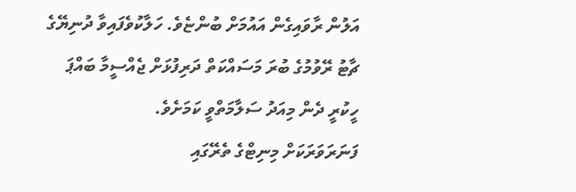އަލުން ރާވައިގެން އައުމަށް ބުންޏެވެ. ހަލާކުވެފައިވާ ދުނިޔޭގެ ޗާޓު ރޭވުމުގެ ބުރަ މަސައްކަތް ދަރިފުޅަށް ޖެއްސީމާ ބައްޕަ ހީކުރީ ދެން މިއަދު ސަލާމަތްވީ ކަމަށެވެ.
ފަނަރަވަރަކަށް މިނިޓްގެ ތެރޭގައި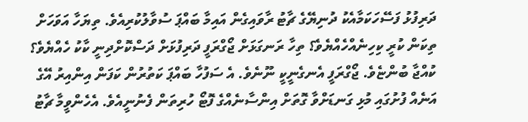ދަރިފުޅު ފަސޭހަކަމާއެކު ދުނިޔޭގެ ޗާޓު ރާވައިގެން އައިމާ ބައްޕަ ސުވާލުކުރިއެވެ. ތިޔަހާ އަވަހަށް ތިކަން ކުރީ ކިހިނެއްހެއްޔެވެ؟ ތިހާ ރަނގަޅަށް ޖޯގްރަފީ ދަރިފުޅަށް ދަސްކޮށްދިނީ ކާކު ހެއްޔެވެ؟ ކުއްޖާ ބުންޏެވެ. ޖޯގްރަފީ އެނގެނީކީ ނޫނެވެ. އެ ސަފުހާ ބައްޕަ ކަތުރުން ކަފަން އިންއިރު އޭގެ އަނެއް ފުށުގައި މުޅި ގަނޑަށްވާ ގޮތަށް އިންސާނެއްގެ ފޮޓޯ ހުރިތަން ފެނުނީއެވެ. އެހެންވީމާ ޗާޓު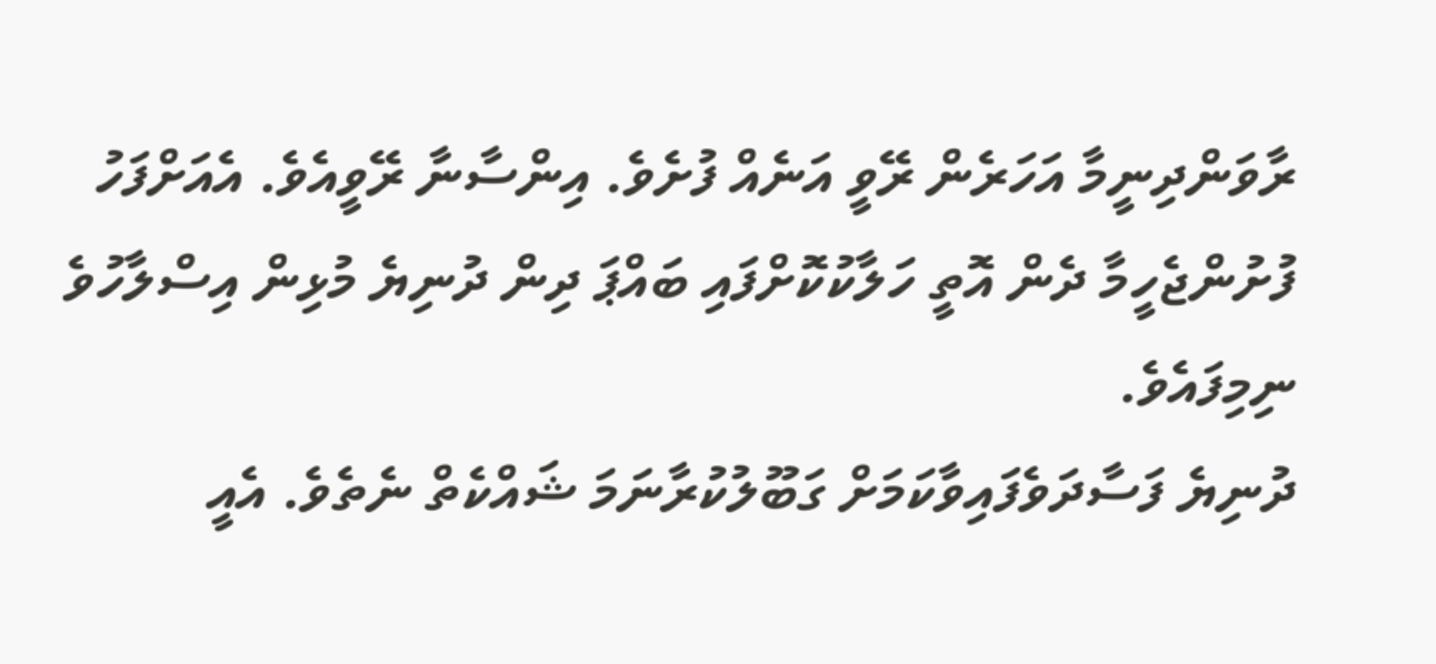ރާވަންދިނީމާ އަހަރެން ރޭވީ އަނެއް ފުށެވެ. އިންސާނާ ރޭވީއެވެ. އެއަށްފަހު ފުށުންޖެހީމާ ދެން އޮތީ ހަލާކުކޮށްފައި ބައްޕަ ދިން ދުނިޔެ މުޅިން އިސްލާހުވެ ނިމިފައެވެ.
ދުނިޔެ ފަސާދަވެފައިވާކަމަށް ގަބޫލުކުރާނަމަ ޝައްކެތް ނެތެވެ. އެއީ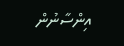އިންސާނުން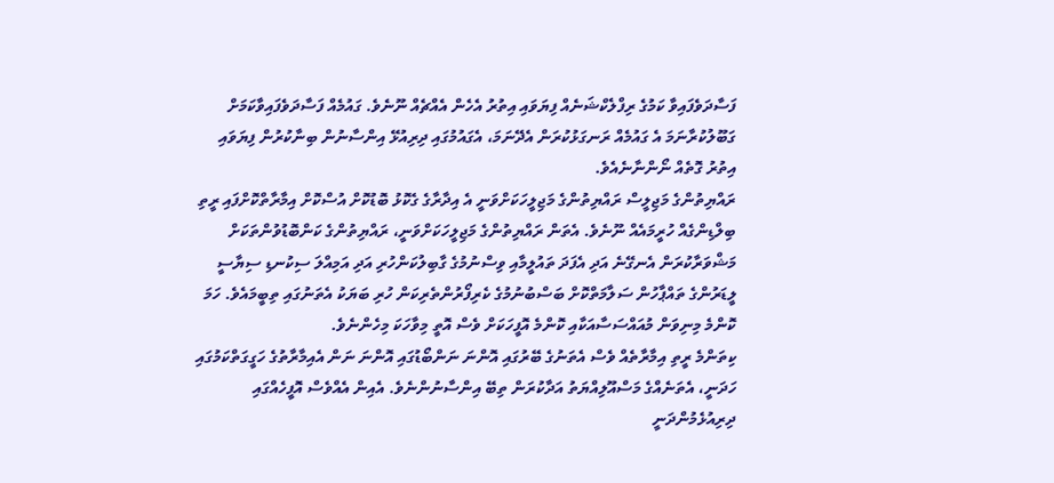ފަސާދަވެފައިވާ ކަމުގެ ރިފްލެކްޝަނެއް ފިޔަވައި އިތުރު އެހެން އެއްޗެއް ނޫނެވެ. ގައުމެއް ފަސާދަވެފައިވާކަމަށް ގަބޫލުކުރާނަމަ އެ ގައުމެއް ރަނގަޅުކުރަން އެދޭނަމަ، އެގައުމުގައި ދިރިއުޅޭ އިންސާނުން ބިނާކުރުން ފިޔަވައި އިތުރު ގޮތެއް ނޯންނާނެއެވެ.
ރައްޔިތުންގެ މަޖިލީސް ރައްޔިތުންގެ މަޖިލީހަކަށްވަނީ އެ އިދާރާގެ ގެކޮޅު ބޮޑުކޮށް އުސްކޮށް އިމާރާތްކޮށްފައި ރީތި ބިލްޑިންގެއް ހުރީމައެއް ނޫނެވެ. އެތަން ރައްޔިތުންގެ މަޖިލީހަކަށްވަނީ، ރައްޔިތުންގެ ކަންބޮޑުވުންތަކަށް މަޝްވަރާކުރަން އެނގޭނެ އަދި އެފަދަ ތައުލީމާއި ވިސްނުމުގެ ގާބިލުކަންހުރި އަދި އަމިއްލަ ސިކުނޑި ސިޔާސީ ލީޑަރުންގެ ތައްޕާހުން ސަލާމަތްކޮށް ބަސްބުނުމުގެ ކެރިފޯރުންތެރިކަން ހުރި ބަޔަކު އެތަނުގައި ތިބީމައެވެ. ހަމަ ކޮންމެ މިނިވަން މުއައްސަސާއަކާއި ކޮންމެ އޮފީހަކަށް ވެސް އޮތީ މިވާހަކަ މިހެންނެވެ.
ކިތަންމެ ރީތި އިމާރާތެއް ވެސް އެތަނުގެ ބޭރުގައި އޮންނަ ނަންބޯޑުގައި އޮންނަ ނަން އެއިމާރާތުގެ ހަގީގަތްކަމުގައި ހަދަނީ، އެތަނެއްގެ މަސްއޫލިއްޔަތު އަދާކުރަން ތިބޭ އިންސާނުންނެވެ. އެއިން އެއްވެސް އޮފީހެއްގައި ދިރިއުޅެމުންދަނީ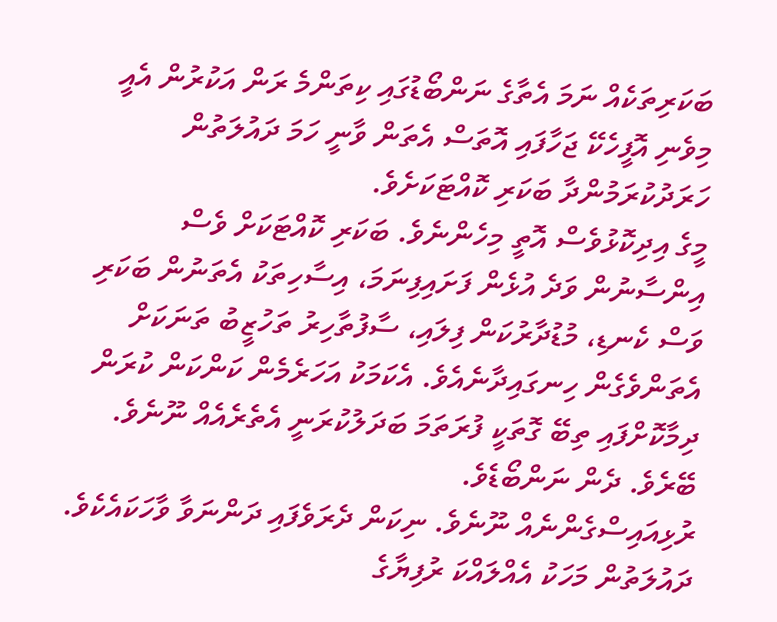ބަކަރިތަކެއް ނަމަ އެތާގެ ނަންބޯޑުގައި ކިތަންމެ ރަން އަކުރުން އެއީ މިވެނި އޮފީހެކޭ ޖަހާފައި އޮތަސް އެތަން ވާނީ ހަމަ ދައުލަތުން ހަރަދުކުރަމުންދާ ބަކަރި ކޮއްޓަކަށެވެ.
މީގެ އިދިކޮޅުވެސް އޮތީ މިހެންނެވެ. ބަކަރި ކޮއްޓަކަށް ވެސް އިންސާނުން ވަދެ އުޅެން ފަށައިފިނަމަ، އިސާހިތަކު އެތަނުން ބަކަރި ވަސް ކެނޑި، މުޑުދާރުކަން ފިލައި، ސާފުތާހިރު ތަހުޒީބު ތަނަކަށް އެތަންވެގެން ހިނގައިދާނެއެވެ. އެކަމަކު އަހަރެމެން ކަންކަން ކުރަން ދިމާކޮށްފައި ތިބޭ ގޮތަކީ ފުރަތަމަ ބަދަލުކުރަނީ އެތެރެއެއް ނޫނެވެ. ބޭރެވެ. ދެން ނަންބޯޑެވެ.
ރުޅިއައިސްގެންނެއް ނޫނެވެ. ނިކަން ދެރަވެފައި ދަންނަވާ ވާހަކައެކެވެ. ދައުލަތުން މަހަކު އެއްލައްކަ ރުފިޔާގެ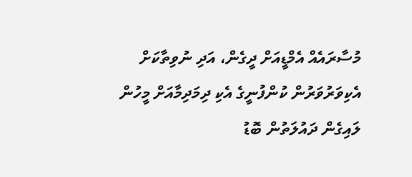މުސާރައެއް އެމްޑީއަށް ދީގެން، އަދި ނުވިތާކަށް އެކިވަރުވަރުން ކުންފުނީގެ އެކި ދިމަދިމާއަށް މީހުން ލައިގެން ދައުލަތުން ބޮޑު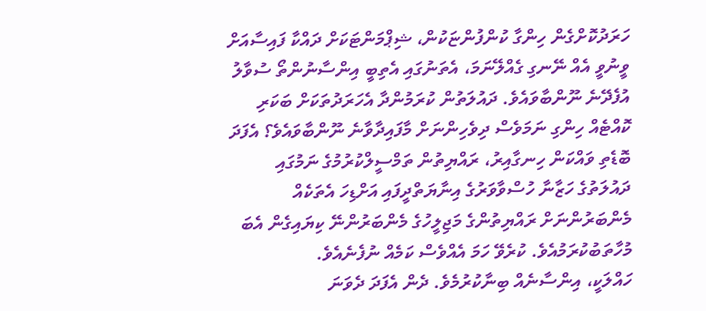ހަރަދުކޮށްގެން ހިންގާ ކުންފުންޏަކުން، ޝިޕްމަންޓަކަށް ދައްކާ ފައިސާއަށް ވީނުވީ އެއް ނޭނގި ގެއްލޭނަމަ، އެތަނުގައި އެތިބީ އިންސާނުންތޯ ސުވާލު އުފެދޭނެ ނޫންބާވައެވެ. ދައުލަތުން ކުރަމުންދާ އެހަރަދުތަކަށް ބަކަރި ކޮއްޓެއް ހިންގި ނަމަވެސް ދިވެހިންނަށް މާފައިދާވާނެ ނޫންބާވައެވެ؟ އެފަދަ ބޮޑެތި ވައްކަން ހިނގާއިރު، ރައްޔިތުން ތަމްސީލްކުރުމުގެ ނަމުގައި ދައުލަތުގެ ހަޒާނާ ހުސްވާވަރުގެ އިނާޔަތްދީފައި އަށްޑިހަ އެތަކެއް މެންބަރުންނަށް ރައްޔިތުންގެ މަޖިލީހުގެ މެންބަރުންނޭ ކިޔައިގެން އެބަ މުހާތަބުކުރަމުއެވެ. ކުރެވޭ ހަމަ އެއްވެސް ކަމެއް ނުފެނެއެވެ.
ހައްލަކީ، އިންސާނެއް ބިނާކުރުމެވެ. ދެން އެފަދަ ދެވަނަ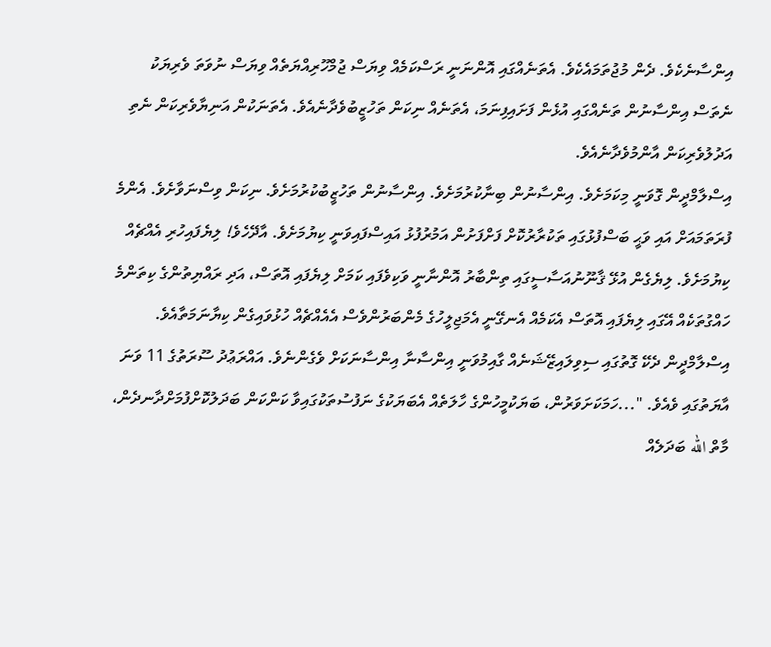އިންސާނެކެވެ. ދެން މުޖުތަމައެކެވެ. އެތަނެއްގައި އޮންނަނީ ރަސްކަމެއް ވިޔަސް ޖުމްހޫރިއްޔަތެއް ވިޔަސް ނުވަތަ ވެރިޔަކު ނެތަސް އިންސާނުން ތަނެއްގައި އުޅެން ފަށައިފިނަމަ، އެތަނެއް ނިކަން ތަހުޒީބުވެދާނެއެވެ. އެތަނަކުން އަނިޔާވެރިކަން ނެތި އަދުލުވެރިކަން އާންމުވެދާނެއެވެ.
އިސްލާމްދީން ގޮވަނީ މިކަމަށެވެ. އިންސާނުން ބިނާކުރުމަށެވެ. އިންސާނުން ތަހުޒީބުކުރުމަށެވެ. ނިކަން ވިސްނަވާށެވެ. އެންމެ ފުރަތަމައަށް އައި ވަޙީ ބަސްފުޅުގައި ތަކުރާރުކޮށް ފަށްފަށުން އަމުރުފުޅު އައިސްފައިވަނީ ކިޔުމަށެވެ. އާދޭހެވެ! ލިޔެފައިހުރި އެއްޗެއް ކިޔުމަށެވެ. ލިޔެގެން އުޅޭ ޤާނޫނުއަސާސީގައި ތިންބާރު އޮންނާނީ ވަކިވެފައި ކަމަށް ލިޔެފައި އޮތަސް، އަދި ރައްޔިތުންގެ ކިތަންމެ ހައްގުތަކެއް އޭގައި ލިޔެފައި އޮތަސް އެކަމެއް އެނގޭނީ އެމަޖިލީހުގެ މެންބަރުންވެސް އެއެއްޗެއް ހުޅުވައިގެން ކިޔާނަމަތާއެވެ.
އިސްލާމްދީން ދެކޭ ގޮތުގައި ސިވިލައިޒޭޝަނެއް ގާއިމުވަނީ އިންސާނާ އިންސާނަކަށް ވެގެންނެވެ. އައްރަޢުދު ސޫރަތުގެ 11 ވަނަ އާޔަތުގައި ވެއެވެ. "...ހަމަކަށަވަރުން، ބަޔަކުމީހުންގެ ހާލަތެއް އެބަޔަކުގެ ނަފުސުތަކުގައިވާ ކަންކަން ބަދަލުކޮށްފުމަށްދާނދެން، މާތް الله ބަދަލެއް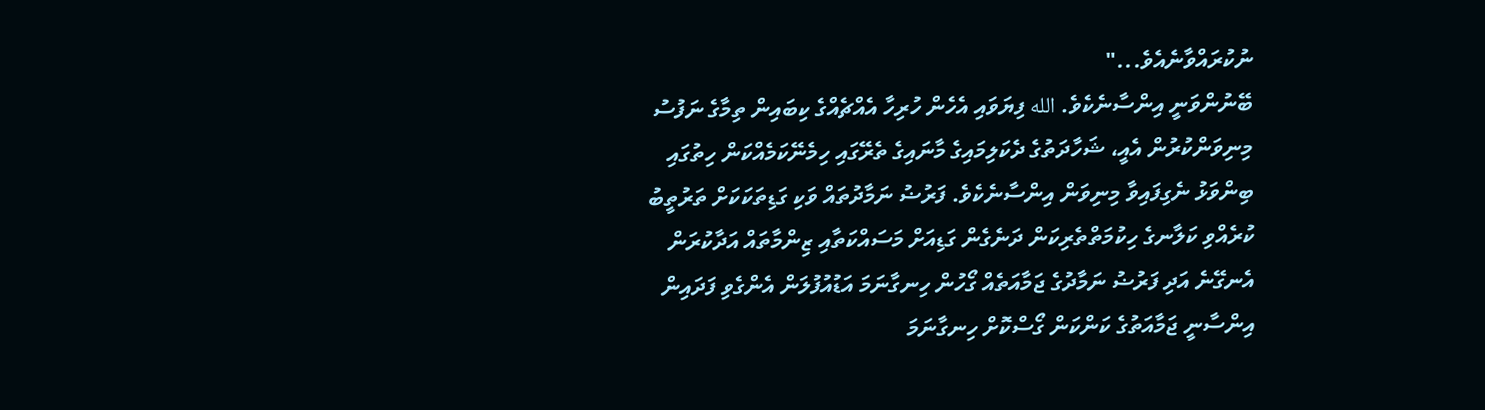ނުކުރައްވާނެއެވެ..."
ބޭނުންވަނީ އިންސާނެކެވެ. الله ފިޔަވައި އެހެން ހުރިހާ އެއްޗެއްގެ ކިބައިން ތިމާގެ ނަފުސު މިނިވަންކުރުން އެއީ، ޝަހާދަތުގެ ދެކަލިމައިގެ މާނައިގެ ތެރޭގައި ހިމެނޭކަމެއްކަން ހިތުގައި ބިންވަޅު ނެގިފައިވާ މިނިވަން އިންސާނެކެވެ. ފަރުޟު ނަމާދުތައް ވަކި ގަޑިތަކަކަށް ތަރުތީބު ކުރެއްވި ކަލާނގެ ހިކުމަތްތެރިކަން ދަނެގެން ގަޑިއަށް މަސައްކަތާއި ޒިންމާތައް އަދާކުރަން އެނގޭނެ އަދި ފަރުޟު ނަމާދުގެ ޖަމާއަތެއް ގޯހުން ހިނގާނަމަ އަޑުއުފުލަން އެންގެވި ފަދައިން އިންސާނީ ޖަމާއަތުގެ ކަންކަން ގޯސްކޮށް ހިނގާނަމަ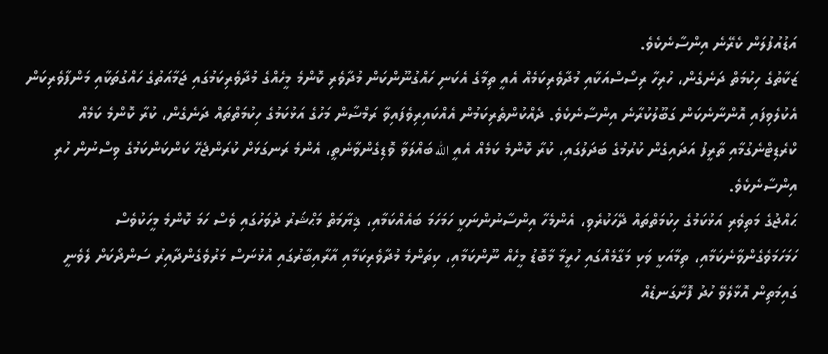އަޑުއުފުލަން ކެރޭނެ އިންސާނެކެވެ.
ޒަކާތުގެ ހިކުމަތް ދަނެގެން، ހުރިހާ ރިސޯސްއަކާއި މުދާވެރިކަމެއް އެއީ ތިމާގެ އެކަނި ހައްގުނޫންކަން މުދާވެރި ކޮންމެ މީހެއްގެ މުދާވެރިކަމުގައި ޖަމާއަތުގެ ހައްގުތަކާއި މަންފާވެރިކަން އެކުލެވިފައި އޮންނާނެކަން ގަބޫލުކުރާނެ އިންސާނެކެވެ. ދެއްކުންތެރިކަމުން އެއްކައިރިވެފައިވާ ރަމްޟާން މަހުގެ އަޅުކަމުގެ ހިކުމަތްތައް ދަނެގެން، ކުރާ ކޮންމެ ކަމެއް ކްރެޑިޓްނެގުމާއި ތާރީފު އަދައިގެން ކުރުމުގެ ބަދަލުގައި، ކުރާ ކޮންމެ ކަމެއް އެއީ الله ބައްލަވާ ވޮޑިގެންވާނެތީ، އެންމެ ރަނގަޅަށް ކުރަންޖެހޭ ކަންކަންކަމުގެ ވިސްނުން ހުރި އިންސާނެކެވެ.
ޙައްޖުގެ މަތިވެރި އަޅުކަމުގެ ހިކުމަތްތައް ދޭހަކުރެވި، އެންމެހާ އިންސާނުންނަކީ ހަމަހަމަ ބައެއްކަމާއި، ޤިޔާމަތް މަޙްޝަރު ދުވަހުގައި ވެސް ހަމަ ކޮންމެ މީހަކުވެސް ހަމަހަމަވެގެންވާނެކަމާއި، ތިމާއަކީ ވަކި މަގާމެއްގައި ހުރީމާ މާބޮޑު މީހެއް ނޫންކަމާއި، ކިތަންމެ މުދާވެރިކަމާއި އާރާއިބާރުގައި އުޅުނަސް މަރުވެގެންދާއިރު ސަންދޯކަށް ލެވެނީ ގައިމަތިން އޮޅާލެވޭ ހުދު ފޮށާގަނޑެއް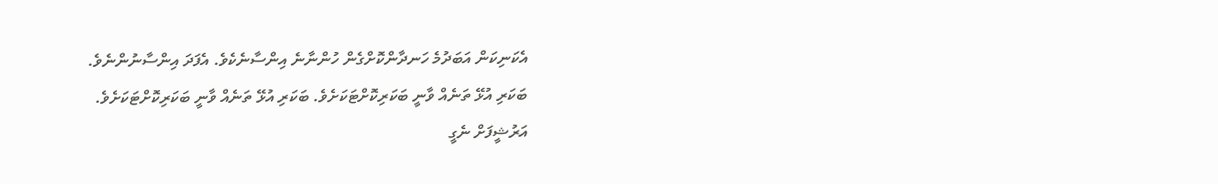އެކަނިކަން އަބަދުމެ ހަނދާންކޮށްގެން ހުންނާނެ އިންސާނެކެވެ. އެފަދަ އިންސާނުންނެވެ.
ބަކަރި އުޅޭ ތަނެއް ވާނީ ބަކަރިކޮށްޓަކަށެވެ. ބަކަރި އުޅޭ ތަނެއް ވާނީ ބަކަރިކޮށްޓަކަށެވެ.
އަރުޝީފަށް ނެގީ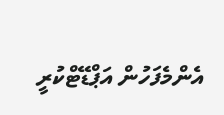އެންމެފަހުން އަޕްޑޭޓްކުރީ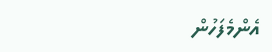އެންމެފަހުން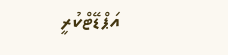އަޕްޑޭޓްކުރީ